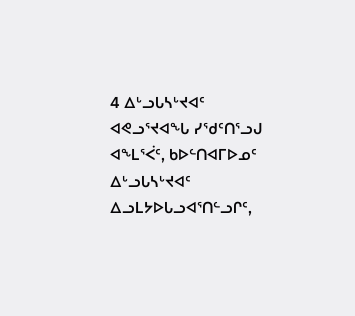4 ᐃᒡᓗᒐᓴᒡᔪᐊᑦ ᐊᕙᓗᕐᔪᐊᖓ ᓯᖁᑦᑎᕐᓗᒍ ᐊᖕᒪᕐᐹᑦ, ᑲᐅᓪᑎᐊᒥᐅᓄᑦ ᐃᒡᓗᒐᓴᒡᔪᐊᑦ ᐃᓗᒪᔭᐅᒐᓗᐊᕐᑎᓪᓗᒋᑦ,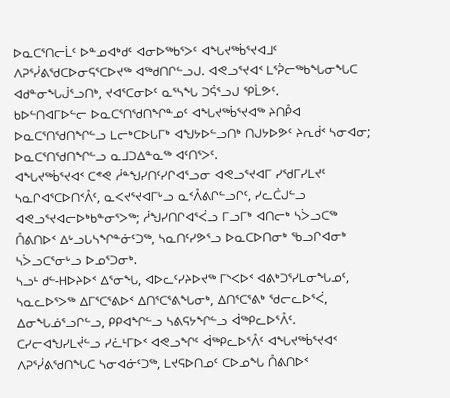ᐅᓇᑕᕐᑎᓕᒫᑦ ᐅᓐᓄᐊᒃᑯᑦ ᐊᓂᐅᖅᑲᕐᐳᑦ ᐊᖓᔪᖅᑳᕐᔪᐊᒧᑦ ᐱᕈᕐᓰᕕᖁᑕᐅᓂᕋᕐᑕᐅᔪᖅ ᐊᖅᑯᑎᒋᓪᓗᒍ. ᐊᕙᓗᕐᔪᐊᑉ ᒪᕐᕉᓕᖅᑲᖓᓂᖓᑕ ᐊᑯᓐᓂᖓᒎᕐᓗᑎᒃ, ᔪᐊᕐᑕᓂᐅᑦ ᓇᕐᓴᖓ ᑐᕌᕐᓗᒍ ᕿᒫᕗᑦ.
ᑲᐅᓪᑎᐊᒥᐅᓪᓕ ᐅᓇᑕᕐᑎᖁᑎᖏᓐᓄᑦ ᐊᖓᔪᖅᑳᕐᔪᐊᖅ ᔨᑎᑬᐊ ᐅᓇᑕᕐᑎᖁᑎᖏᓪᓗ ᒪᓕᒃᑕᐅᒐᒥᒃ ᐊᖑᔭᐅᓪᓗᑎᒃ ᑎᒍᔭᐅᕗᑦ ᔨᕆᑰᑉ ᓴᓂᐊᓂ; ᐅᓇᑕᕐᑎᖁᑎᖏᓪᓗ ᓇᒧᑐᐃᓐᓇᖅ ᐊᑦᑎᕐᐳᑦ.
ᐊᖓᔪᖅᑳᕐᔪᐊᑉ ᑕᕝᕙ ᓲᓐᖑᓯᑎᑦᓯᒋᐊᕐᓗᓂ ᐊᕙᓗᕐᔪᐊᒥ ᓯᖁᒥᓯᒪᔪᑦ ᓴᓇᒋᐊᕐᑕᐅᑎᑉᐰᑦ, ᓇᐸᔪᕐᔪᐊᒥᒡᓗ ᓇᑉᐰᕕᒋᓪᓗᒋᑦ, ᓯᓚᑖᒍᓪᓗ ᐊᕙᓗᕐᔪᐊᓕᐅᒃᑲᓐᓂᕐᐳᖅ; ᓲᖑᓯᑎᒋᐊᕐᐹᓗ ᒥᓗᒥᒃ ᐊᑎᓕᒃ ᓴᐴᓗᑕᖅ ᑍᕕᑎᐅᑉ ᐃᒡᓗᒐᓴᖏᓐᓃᑦᑐᖅ, ᓴᓇᑎᑦᓯᕗᕐᓗ ᐅᓇᑕᐅᑎᓂᒃ ᖃᓗᒋᐊᓂᒃ ᓴᐴᓗᑕᕐᓂᒡᓗ ᐅᓄᕐᑐᓂᒃ.
ᓴᓗᒻ ᑯᓪ-ᕼᐅᔨᐅᑉ ᐃᕐᓂᖓ, ᐊᐅᓚᑦᓯᔨᐅᔪᖅ ᒥᔅᐸᐅᑉ ᐊᕕᒃᑐᕐᓯᒪᓂᖓᓄᑦ, ᓴᓇᓚᐅᕐᐳᖅ ᐃᒥᕐᑕᕐᕕᐅᑉ ᐃᑎᕐᑕᕐᕕᖓᓂᒃ, ᐃᑎᕐᑕᕐᕕᒃ ᖁᓕᓚᐅᕐᐹ, ᐃᓂᖓᓅᕐᓗᒋᓪᓗ, ᑭᑭᐊᖏᓪᓗ ᓴᕕᕋᔭᖏᓪᓗ ᐋᖅᑭᓚᐅᕐᐰᑦ. ᑕᓯᓕᐊᖑᓯᒪᔫᓪᓗ ᓯᓛᒻᒥᐅᑉ ᐊᕙᓗᖏᑦ ᐋᖅᑭᓚᐅᕐᐰᑦ ᐊᖓᔪᖅᑳᕐᔪᐊᑉ ᐱᕈᕐᓰᕕᖁᑎᖓᑕ ᓴᓂᐊᓃᑦᑐᖅ, ᒪᔪᕋᐅᑎᓄᑦ ᑕᐅᓄᖓ ᑍᕕᑎᐅᑉ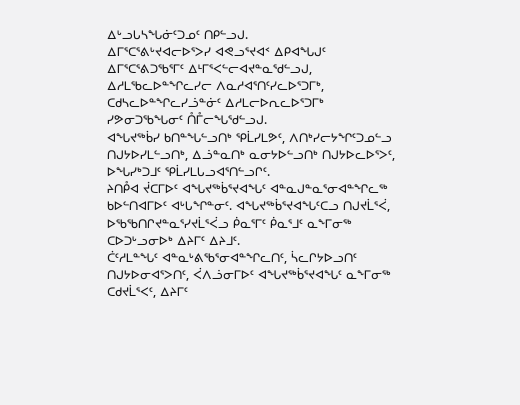ᐃᒡᓗᒐᓴᖓᓃᑦᑐᓄᑦ ᑎᑭᓪᓗᒍ.
ᐃᒥᕐᑕᕐᕕᒡᔪᐊᓕᐅᕐᐳᓯ ᐊᕙᓗᕐᔪᐊᑉ ᐃᑭᐊᖓᒍᑦ ᐃᒥᕐᑕᕐᕕᑐᖃᕐᒥᑦ ᐃᒻᒥᕐᐸᓪᓕᐊᔪᓐᓇᖁᓪᓗᒍ, ᐃᓱᒪᖃᓚᐅᓐᖏᓚᓯᓕ ᐱᓇᓱᐊᕐᑎᑦᓯᓚᐅᕐᑐᒥᒃ, ᑕᑯᓴᓚᐅᓐᖏᓚᓯᓘᓐᓃᑦ ᐃᓱᒪᓕᐅᕆᓚᐅᕐᑐᒥᒃ ᓯᕗᓂᑐᖃᖓᓂᑦ ᑍᒤᓕᖓᖁᓪᓗᒍ.
ᐊᖓᔪᖅᑳᓯ ᑲᑎᓐᖓᓪᓗᑎᒃ ᕿᒫᓯᒪᕗᑦ, ᐱᑎᒃᓯᓕᔭᖏᑦᑐᓄᓪᓗ ᑎᒍᔭᐅᓯᒪᓪᓗᑎᒃ, ᐃᓘᓐᓇᑎᒃ ᓇᓂᔭᐅᓪᓗᑎᒃ ᑎᒍᔭᐅᓚᐅᕐᐳᑦ, ᐅᖓᓯᒃᑐᒧᑦ ᕿᒫᓯᒪᒐᓗᐊᕐᑎᓪᓗᒋᑦ.
ᔨᑎᑬᐊ ᔫᑕᒥᐅᑦ ᐊᖓᔪᖅᑳᕐᔪᐊᖓᑦ ᐊᓐᓇᒍᓐᓇᕐᓂᐊᓐᖏᓚᖅ ᑲᐅᓪᑎᐊᒥᐅᑦ ᐊᒡᒐᖏᓐᓂᑦ. ᐊᖓᔪᖅᑳᕐᔪᐊᖓᑦᑕᓗ ᑎᒍᔪᒫᕐᐹ, ᐅᖃᖃᑎᒋᔪᓐᓇᕐᓯᔪᒫᕐᐹᓗ ᑮᓇᕐᒥᑦ ᑮᓇᕐᒧᑦ ᓇᖕᒥᓂᖅ ᑕᐅᑐᒡᓗᓂᐅᒃ ᐃᔨᒥᑦ ᐃᔨᒧᑦ.
ᑖᑦᓱᒪᓐᖓᑦ ᐊᓐᓇᒡᕕᖃᕐᓂᐊᓐᖏᓚᑎᑦ, ᓵᓚᒋᔭᐅᓗᑎᑦ ᑎᒍᔭᐅᓂᐊᕐᐳᑎᑦ, ᐹᐱᓘᓂᒥᐅᑦ ᐊᖓᔪᖅᑳᕐᔪᐊᖓᑦ ᓇᖕᒥᓂᖅ ᑕᑯᔪᒫᕐᐸᑦ, ᐃᔨᒥᑦ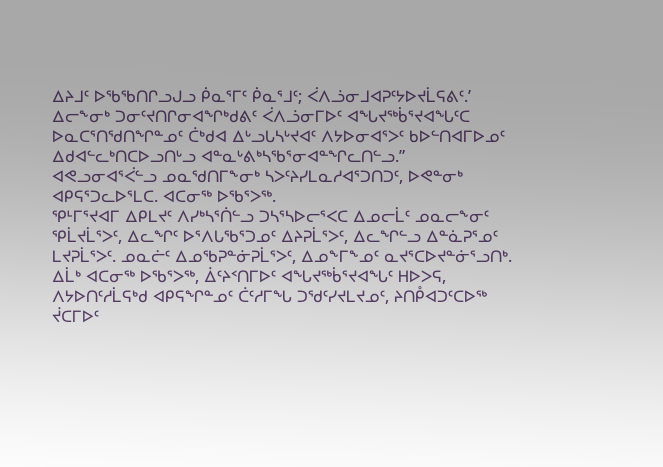ᐃᔨᒧᑦ ᐅᖃᖃᑎᒋᓗᒍᓗ ᑮᓇᕐᒥᑦ ᑮᓇᕐᒧᑦ; ᐹᐱᓘᓂᒧᐊᕈᑦᔭᐅᔪᒫᕋᕕᑦ.’
ᐃᓕᖕᓂᒃ ᑐᓂᑦᔪᑎᒋᓂᐊᖏᒃᑯᕕᑦ ᐹᐱᓘᓂᒥᐅᑦ ᐊᖓᔪᖅᑳᕐᔪᐊᖓᑦᑕ ᐅᓇᑕᕐᑎᖁᑎᖏᓐᓄᑦ ᑖᒃᑯᐊ ᐃᒡᓗᒐᓴᒡᔪᐊᑦ ᐱᔭᐅᓂᐊᕐᐳᑦ ᑲᐅᓪᑎᐊᒥᐅᓄᑦ ᐃᑯᐊᓪᓚᒃᑎᑕᐅᓗᑎᒡᓗ ᐊᓐᓇᒡᕕᒃᓴᖃᕐᓂᐊᓐᖏᓚᑎᓪᓗ.”
ᐊᕙᓗᓂᐊᕐᐹᓪᓗ ᓄᓇᖁᑎᒥᖕᓂᒃ ᓴᐳᑦᔨᓯᒪᓇᓱᐊᕐᑐᑎᑐᑦ, ᐅᕙᓐᓂᒃ ᐊᑭᕋᕐᑐᓚᐅᕐᒪᑕ. ᐊᑕᓂᖅ ᐅᖃᕐᐳᖅ.
ᕿᒻᒥᕐᔪᐊᒥ ᐃᑭᒪᔪᑦ ᐱᓯᒃᓴᕐᑏᓪᓗ ᑐᓴᕐᓴᐅᓕᕐᐸᑕ ᐃᓄᓕᒫᑦ ᓄᓇᓕᖕᓂᑦ ᕿᒫᔪᒫᕐᐳᑦ, ᐃᓚᖏᑦ ᐅᕐᐱᒐᖃᕐᑐᓄᑦ ᐃᔨᕈᒫᕐᐳᑦ, ᐃᓚᖏᓪᓗ ᐃᓐᓈᕈᕐᓄᑦ ᒪᔪᕈᒫᕐᐳᑦ. ᓄᓇᓖᑦ ᐃᓄᖃᕈᓐᓃᕈᒫᕐᐳᑦ, ᐃᓄᖕᒥᖕᓄᑦ ᓇᔪᕐᑕᐅᔪᓐᓃᕐᓗᑎᒃ.
ᐃᒫᒃ ᐊᑕᓂᖅ ᐅᖃᕐᐳᖅ, ᐄᑦᔨᑉᑎᒥᐅᑦ ᐊᖓᔪᖅᑳᕐᔪᐊᖓᑦ ᕼᐅᐳᕋ, ᐱᔭᐅᑎᑦᓱᒫᕋᒃᑯ ᐊᑭᕋᖏᓐᓄᑦ ᑖᑦᓱᒥᖓ ᑐᖁᑦᓯᔪᒪᔪᓄᑦ, ᔨᑎᑬᐊᑐᑦᑕᐅᖅ ᔫᑕᒥᐅᑦ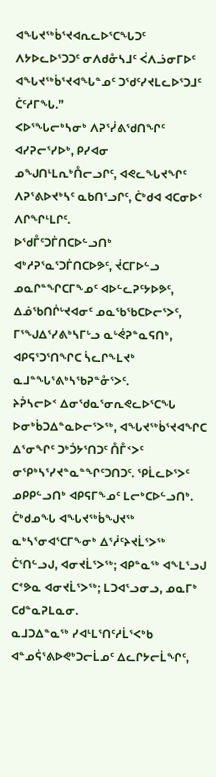ᐊᖓᔪᖅᑳᕐᔪᐊᕆᓚᐅᕐᑕᖓᑐᑦ ᐱᔭᐅᓚᐅᕐᑐᑐᑦ ᓂᐱᑯᓁᓴᒧᑦ ᐹᐱᓘᓂᒥᐅᑦ ᐊᖓᔪᖅᑳᕐᔪᐊᖓᓐᓄᑦ ᑐᖁᑦᓯᔪᒪᓚᐅᕐᑐᒧᑦ ᑖᑦᓱᒥᖓ.”
ᐸᐅᕐᖓᓕᒃᓴᓂᒃ ᐱᕈᕐᓰᕕᖁᑎᖏᑦ ᐊᓯᕈᓕᕐᓯᐅᒃ, ᑭᓯᐊᓂ ᓄᖑᑎᒻᒪᕆᒃᑍᓕᓗᒋᑦ, ᐊᕙᓚᖓᔪᖏᑦ ᐱᕈᕐᕕᐅᔪᒃᓴᑦ ᓇᑲᑎᕐᓗᒋᑦ, ᑖᒃᑯᐊ ᐊᑕᓂᐅᑉ ᐱᒋᖏᒻᒪᒋᑦ.
ᐅᖁᒤᑦᑐᒦᑎᑕᐅᓪᓗᑎᒃ ᐊᒃᓱᕈᕐᓇᕐᑐᒦᑎᑕᐅᕗᑦ, ᔫᑕᒥᐅᓪᓗ ᓄᓇᒋᓐᖏᑕᒥᖕᓄᑦ ᐊᐅᓪᓚᕈᑦᔭᐅᕗᑦ, ᐃᓅᖃᑎᒌᒡᔪᐊᓂᑦ ᓄᓇᖃᖃᑕᐅᓕᕐᐳᑦ, ᒥᕐᖑᐃᕐᓯᕕᒃᓴᒥᒡᓗ ᓇᒡᕚᕈᓐᓇᕋᑎᒃ, ᐊᑭᕋᕐᑐᕐᑎᖏᑕ ᓵᓚᒋᖕᒪᔪᒃ ᓇᒧᓐᖓᕐᕕᒃᓴᖃᕈᓐᓁᕐᐳᑦ.
ᔨᕉᓴᓕᐅᑉ ᐃᓂᖁᓇᕐᓂᕆᕙᓚᐅᕐᑕᖓ ᐅᓂᒃᑳᑐᐃᓐᓇᐅᓕᕐᐳᖅ, ᐊᖓᔪᖅᑳᕐᔪᐊᖏᑕ ᐃᕐᓂᖏᑦ ᑐᒃᑑᔭᕐᑎᑐᑦ ᑍᒤᑉᐳᑦ ᓂᕿᒃᓴᕐᓯᔪᓐᓇᓐᖏᑦᑐᑎᑐᑦ. ᕿᒫᓚᐅᕐᐳᑦ ᓄᑭᑭᓪᓗᑎᒃ ᐊᑭᕋᒥᖕᓄᑦ ᒪᓕᒃᑕᐅᓪᓗᑎᒃ.
ᑖᒃᑯᓄᖓ ᐊᖓᔪᖅᑳᖑᔪᖅ ᓇᒃᓴᕐᓂᐊᕐᑕᒥᖕᓂᒃ ᐃᕐᓲᑦᔨᔪᒫᕐᐳᖅ ᑖᕐᑎᓪᓗᒍ, ᐊᓂᔪᒫᕐᐳᖅ; ᐊᑭᓐᓇᖅ ᐊᖕᒪᕐᓗᒍ ᑕᕝᕗᓇ ᐊᓂᔪᒫᕐᐳᖅ; ᒪᑐᐊᕐᓗᓂᓗ, ᓄᓇᒥᒃ ᑕᑯᓐᓇᕈᒪᓇᓂ.
ᓇᒧᑐᐃᓐᓇᖅ ᓯᐊᒻᒪᕐᑎᑦᓱᒫᕐᐸᒃᑲ ᐊᓐᓄᕌᕐᕕᐅᕙᒃᑐᓕᒫᓄᑦ ᐃᓚᒋᔭᓕᒫᖏᑦ,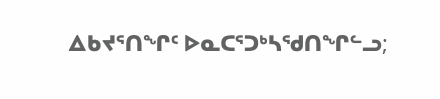ᐃᑲᔪᕐᑎᖏᑦ ᐅᓇᑕᕐᑐᒃᓴᖁᑎᖏᓪᓗ;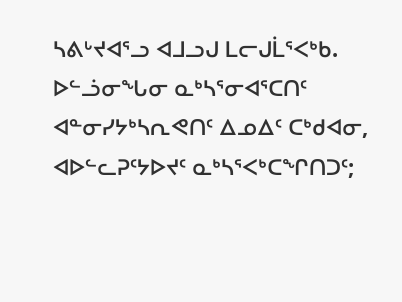ᓴᕕᒡᔪᐊᕐᓗ ᐊᒧᓗᒍ ᒪᓕᒍᒫᕐᐸᒃᑲ.
ᐅᓪᓘᓂᖓᓂ ᓇᒃᓴᕐᓂᐊᕐᑕᑎᑦ ᐊᓐᓂᓯᔭᒃᓴᕆᕙᑎᑦ ᐃᓄᐃᑦ ᑕᒃᑯᐊᓂ, ᐊᐅᓪᓚᕈᑦᔭᐅᔪᑦ ᓇᒃᓴᕐᐸᒃᑕᖏᑎᑐᑦ;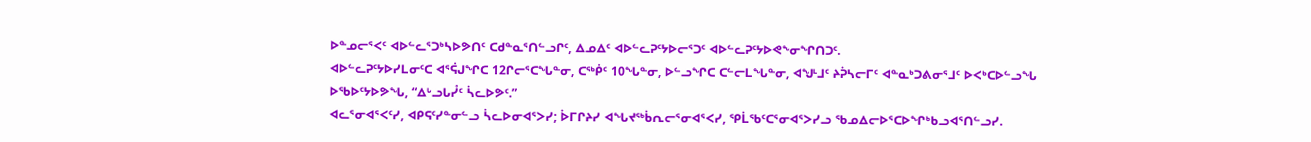ᐅᓐᓄᓕᕐᐸᑦ ᐊᐅᓪᓚᕐᑐᒃᓴᐅᕗᑎᑦ ᑕᑯᓐᓇᕐᑎᓪᓗᒋᑦ, ᐃᓄᐃᑦ ᐊᐅᓪᓚᕈᑦᔭᐅᓕᕐᑐᑦ ᐊᐅᓪᓚᕈᑦᔭᐅᕙᖕᓂᖏᑎᑐᑦ.
ᐊᐅᓪᓚᕈᑦᔭᐅᓯᒪᓂᑦᑕ ᐊᕐᕌᒍᖏᑕ 12ᒋᓕᕐᑕᖓᓐᓂ, ᑕᖅᑮᑦ 10ᖓᓐᓂ, ᐅᓪᓗᖏᑕ ᑕᓪᓕᒪᖓᓐᓂ, ᐊᖑᒻᒧᑦ ᔨᕉᓴᓕᒥᑦ ᐊᓐᓇᒃᑐᕕᓂᕐᒧᑦ ᐅᐸᒃᑕᐅᓪᓗᖓ ᐅᖃᐅᑦᔭᐅᕗᖓ, “ᐃᒡᓗᒐᓮᑦ ᓵᓚᐅᕗᑦ.”
ᐊᓚᕐᓂᐊᕐᐸᑦᓯ, ᐊᑭᕋᑦᓯᓐᓂᓪᓗ ᓵᓚᐅᓂᐊᕐᐳᓯ; ᐆᒥᒋᔨᓯ ᐊᖓᔪᖅᑳᕆᓕᕐᓂᐊᕐᐸᓯ, ᕿᒫᖃᑦᑕᕐᓂᐊᕐᐳᓯᓗ ᖃᓄᐃᓕᐅᕐᑕᐅᖏᒃᑲᓗᐊᕐᑎᓪᓗᓯ.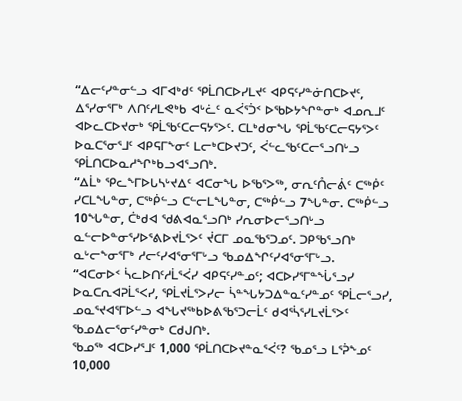“ᐃᓕᑦᓯᓐᓂᓪᓗ ᐊᒥᐊᒃᑯᑦ ᕿᒫᑎᑕᐅᓯᒪᔪᑦ ᐊᑭᕋᑦᓯᓐᓃᑎᑕᐅᔪᑦ, ᐃᕐᓯᓂᕐᒥᒃ ᐱᑎᑦᓱᒪᕙᒃᑲ ᐊᒡᓛᑦ ᓇᐹᕐᑑᑉ ᐅᖃᐅᔭᖏᓐᓂᒃ ᐊᓄᕆᒧᑦ ᐊᐅᓚᑕᐅᔪᓂᒃ ᕿᒫᖃᑦᑕᓕᕋᔭᕐᐳᑦ. ᑕᒪᒃᑯᓂᖓ ᕿᒫᖃᑦᑕᓕᕋᔭᕐᐳᑦ ᐅᓇᑕᕐᓂᕐᒧᑦ ᐊᑭᕋᒥᖕᓂᑦ ᒪᓕᒃᑕᐅᔪᑐᑦ, ᐹᓪᓚᖃᑦᑕᓕᕐᓗᑎᒡᓗ ᕿᒫᑎᑕᐅᓇᓱᖏᒃᑲᓗᐊᕐᓗᑎᒃ.
“ᐃᒫᒃ ᕿᓚᖕᒥᐅᒐᓴᒡᔪᐃᑦ ᐊᑕᓂᖓ ᐅᖃᕐᐳᖅ, ᓂᕆᑦᑍᓕᕖᑦ ᑕᖅᑮᑦ ᓯᑕᒪᖓᓐᓂ, ᑕᖅᑮᓪᓗ ᑕᓪᓕᒪᖓᓐᓂ, ᑕᖅᑮᓪᓗ 7ᖓᓐᓂ. ᑕᖅᑮᓪᓗ 10ᖓᓐᓂ, ᑖᒃᑯᐊ ᖁᕕᐊᓇᕐᓗᑎᒃ ᓯᕆᓂᐅᓕᕐᓗᑎᒡᓗ ᓇᓪᓕᐅᓐᓂᕐᓯᐅᕐᕕᐅᔪᒫᕐᐳᑦ ᔫᑕᒥ ᓄᓇᖃᕐᑐᓄᑦ. ᑐᑭᖃᕐᓗᑎᒃ ᓇᒡᓕᖕᓂᕐᒥᒃ ᓱᓕᑦᓯᐊᕐᓂᕐᒥᒡᓗ ᖃᓄᐃᖏᑦᓯᐊᕐᓂᕐᒥᒡᓗ.
“ᐊᑕᓂᐅᑉ ᓵᓚᐅᑎᑦᓱᒫᕐᐹᓯ ᐊᑭᕋᑦᓯᓐᓄᑦ; ᐊᑕᐅᓯᕐᒥᓐᖔᕐᓗᓯ ᐅᓇᑕᕆᐊᕈᒫᕐᐸᓯ, ᕿᒫᔪᒫᕐᐳᓯᓕ ᓵᓐᖓᔭᑐᐃᓐᓇᑦᓯᓐᓄᑦ ᕿᒫᓕᕐᓗᓯ, ᓄᓇᕐᔪᐊᕐᒥᐅᓪᓗ ᐊᖓᔪᖅᑲᐅᕕᖃᕐᑐᓕᒫᑦ ᑯᐊᕐᓵᕐᓯᒪᔪᒫᕐᐳᑦ ᖃᓄᐃᓕᕐᓂᑦᓯᓐᓂᒃ ᑕᑯᒍᑎᒃ.
ᖃᓄᖅ ᐊᑕᐅᓯᕐᒧᑦ 1,000 ᕿᒫᑎᑕᐅᔪᓐᓇᕐᐹᑦ? ᖃᓄᕐᓗ ᒪᕐᕉᖕᓄᑦ 10,000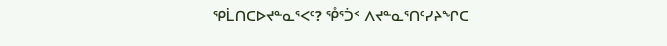ᕿᒫᑎᑕᐅᔪᓐᓇᕐᐸᑦ? ᕾᕐᑑᑉ ᐱᔪᓐᓇᕐᑎᑦᓯᔨᖏᑕ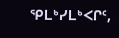ᕿᒪᒃᓯᒪᒃᐸᒋᑦ,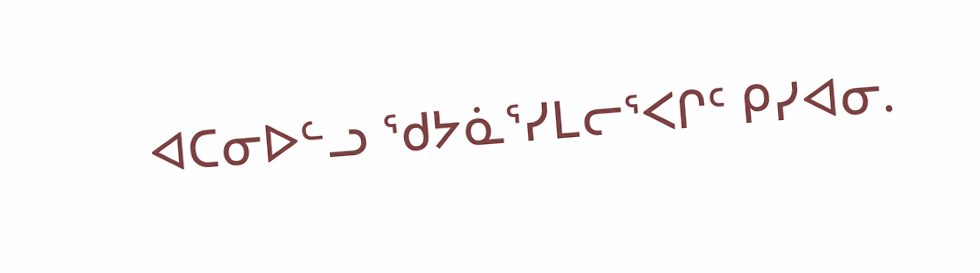ᐊᑕᓂᐅᓪᓗ ᖁᔭᓈᕐᓯᒪᓕᕐᐸᒋᑦ ᑭᓯᐊᓂ.